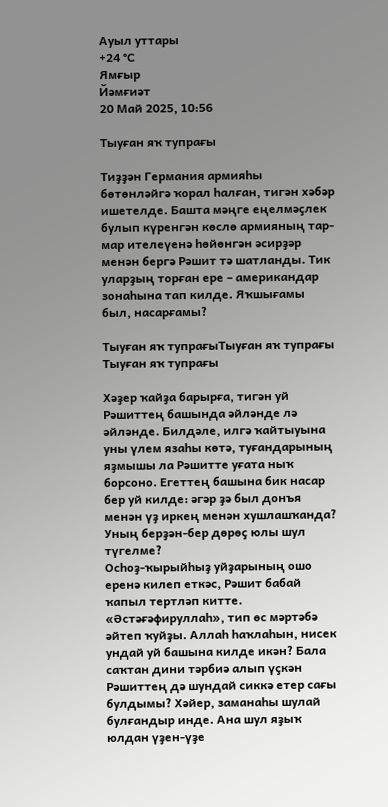Ауыл уттары
+24 °С
Ямғыр
Йәмғиәт
20 Май 2025, 10:56

Тыуған яҡ тупрағы

Тиҙҙән Германия армияһы бөтөнләйгә ҡорал һалған, тигән хәбәр ишетелде. Башта мәңге еңелмәҫлек булып күренгән көслө армияның тар-мар ителеүенә һөйөнгән әсирҙәр менән бергә Рәшит тә шатланды. Тик уларҙың торған ере – американдар зонаһына тап килде. Яҡшығамы был, насарғамы?

Тыуған яҡ тупрағыТыуған яҡ тупрағы
Тыуған яҡ тупрағы

Хәҙер ҡайҙа барырға, тигән уй Рәшиттең башында әйләнде лә әйләнде. Билдәле, илгә ҡайтыуына уны үлем язаһы көтә, туғандарының яҙмышы ла Рәшитте уғата ныҡ борсоно. Егеттең башына бик насар бер уй килде: әгәр ҙә был донъя менән үҙ иркең менән хушлашҡанда? Уның берҙән-бер дөрөҫ юлы шул түгелме?
Осһоҙ-ҡырыйһыҙ уйҙарының ошо еренә килеп еткәс, Рәшит бабай ҡапыл тертләп китте. «Әстәғәфируллаһ», тип өс мәртәбә әйтеп ҡуйҙы. Аллаһ һаҡлаһын, нисек ундай уй башына килде икән? Бала саҡтан дини тәрбиә алып үҫкән Рәшиттең дә шундай сиккә етер сағы булдымы? Хәйер, заманаһы шулай булғандыр инде. Ана шул яҙыҡ юлдан үҙен-үҙе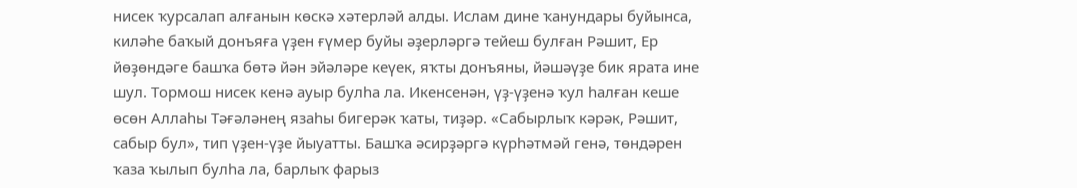нисек ҡурсалап алғанын көскә хәтерләй алды. Ислам дине ҡанундары буйынса, киләһе баҡый донъяға үҙен ғүмер буйы әҙерләргә тейеш булған Рәшит, Ер йөҙөндәге башҡа бөтә йән эйәләре кеүек, яҡты донъяны, йәшәүҙе бик ярата ине шул. Тормош нисек кенә ауыр булһа ла. Икенсенән, үҙ-үҙенә ҡул һалған кеше өсөн Аллаһы Тәғәләнең язаһы бигерәк ҡаты, тиҙәр. «Сабырлыҡ кәрәк, Рәшит, сабыр бул», тип үҙен-үҙе йыуатты. Башҡа әсирҙәргә күрһәтмәй генә, төндәрен ҡаза ҡылып булһа ла, барлыҡ фарыз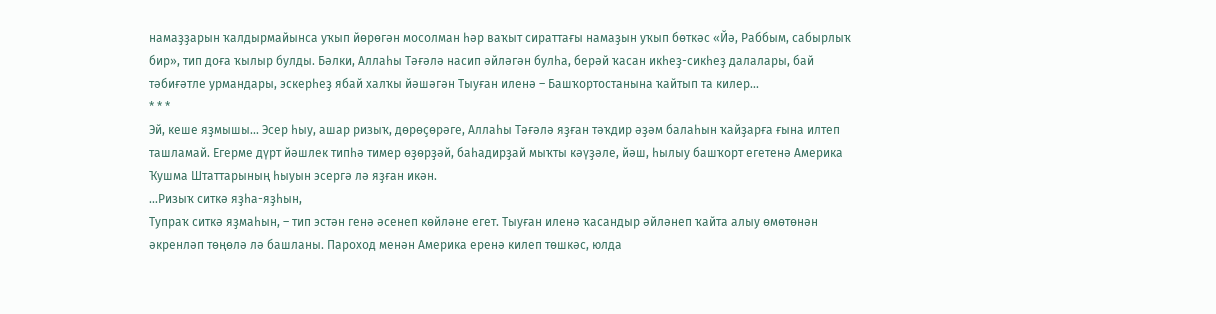намаҙҙарын ҡалдырмайынса уҡып йөрөгән мосолман һәр ваҡыт сираттағы намаҙын уҡып бөткәс «Йә, Раббым, сабырлыҡ бир», тип доға ҡылыр булды. Бәлки, Аллаһы Тәғәлә насип әйләгән булһа, берәй ҡасан икһеҙ-сикһеҙ далалары, бай тәбиғәтле урмандары, эскерһеҙ ябай халҡы йәшәгән Тыуған иленә – Башҡортостанына ҡайтып та килер...
* * *
Эй, кеше яҙмышы... Эсер һыу, ашар ризыҡ, дөрөҫөрәге, Аллаһы Тәғәлә яҙған тәҡдир әҙәм балаһын ҡайҙарға ғына илтеп ташламай. Егерме дүрт йәшлек типһә тимер өҙөрҙәй, баһадирҙай мыҡты кәүҙәле, йәш, һылыу башҡорт егетенә Америка Ҡушма Штаттарының һыуын эсергә лә яҙған икән.
...Ризыҡ ситкә яҙһа-яҙһын,
Тупраҡ ситкә яҙмаһын, – тип эстән генә әсенеп көйләне егет. Тыуған иленә ҡасандыр әйләнеп ҡайта алыу өмөтөнән әкренләп төңөлә лә башланы. Пароход менән Америка еренә килеп төшкәс, юлда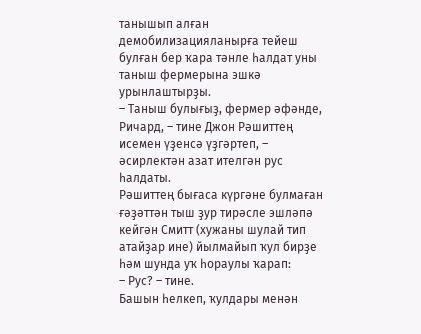танышып алған демобилизацияланырға тейеш булған бер ҡара тәнле һалдат уны таныш фермерына эшкә урынлаштырҙы.
– Таныш булығыҙ, фермер әфәнде, Ричард, – тине Джон Рәшиттең исемен үҙенсә үҙгәртеп, – әсирлектән азат ителгән рус һалдаты.
Рәшиттең бығаса күргәне булмаған ғәҙәттән тыш ҙур тирәсле эшләпә кейгән Смитт (хужаны шулай тип атайҙар ине) йылмайып ҡул бирҙе һәм шунда уҡ һораулы ҡарап:
– Рус? – тине.
Башын һелкеп, ҡулдары менән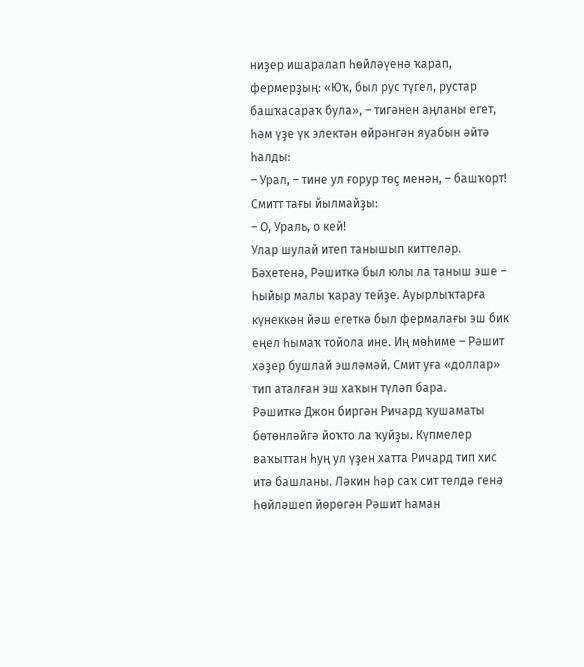ниҙер ишаралап һөйләүенә ҡарап, фермерҙың: «Юҡ, был рус түгел, рустар башҡасараҡ була», – тигәнен аңланы егет, һәм үҙе үк электән өйрәнгән яуабын әйтә һалды:
– Урал, – тине ул ғорур төҫ менән, – башҡорт!
Смитт тағы йылмайҙы:
– О, Ураль, о кей!
Улар шулай итеп танышып киттеләр. Бәхетенә, Рәшиткә был юлы ла таныш эше – һыйыр малы ҡарау тейҙе. Ауырлыҡтарға күнеккән йәш егеткә был фермалағы эш бик еңел һымаҡ тойола ине. Иң мөһиме – Рәшит хәҙер бушлай эшләмәй. Смит уға «доллар» тип аталған эш хаҡын түләп бара.
Рәшиткә Джон биргән Ричард ҡушаматы бөтөнләйгә йоҡто ла ҡуйҙы. Күпмелер ваҡыттан һуң ул үҙен хатта Ричард тип хис итә башланы. Ләкин һәр саҡ сит телдә генә һөйләшеп йөрөгән Рәшит һаман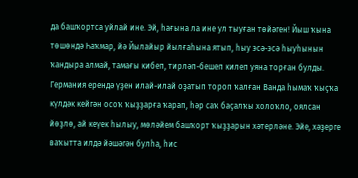да башҡортса уйлай ине. Эй, һағына ла ине ул тыуған төйәген! Йыш ҡына төшөндә Һаҡмар, йә Йылайыр йылғаһына ятып, һыу эсә-эсә һыуһынын ҡандыра алмай, тамағы кибеп, тирләп-бешеп килеп уяна торған булды. Германия ерендә үҙен илай-илай оҙатып тороп ҡалған Ванда һымаҡ ҡыҫҡа күлдәк кейгән осоҡ ҡыҙҙарға ҡарап, һәр саҡ баҫалҡы холоҡло, оялсан йөҙлө, ай кеүек һылыу, мөләйем башҡорт ҡыҙҙарын хәтерләне. Эйе, хәҙерге ваҡытта илдә йәшәгән булһа, һис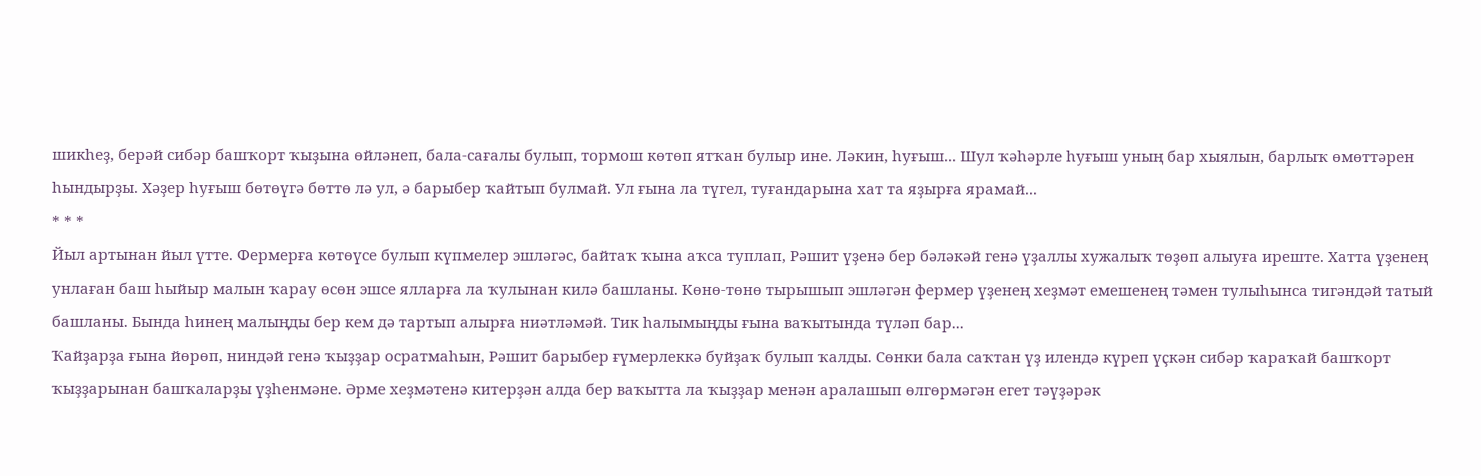шикһеҙ, берәй сибәр башҡорт ҡыҙына өйләнеп, бала-сағалы булып, тормош көтөп ятҡан булыр ине. Ләкин, һуғыш... Шул ҡәһәрле һуғыш уның бар хыялын, барлыҡ өмөттәрен һындырҙы. Хәҙер һуғыш бөтөүгә бөттө лә ул, ә барыбер ҡайтып булмай. Ул ғына ла түгел, туғандарына хат та яҙырға ярамай...
* * *
Йыл артынан йыл үтте. Фермерға көтөүсе булып күпмелер эшләгәс, байтаҡ ҡына аҡса туплап, Рәшит үҙенә бер бәләкәй генә үҙаллы хужалыҡ төҙөп алыуға иреште. Хатта үҙенең унлаған баш һыйыр малын ҡарау өсөн эшсе ялларға ла ҡулынан килә башланы. Көнө-төнө тырышып эшләгән фермер үҙенең хеҙмәт емешенең тәмен тулыһынса тигәндәй татый башланы. Бында һинең малыңды бер кем дә тартып алырға ниәтләмәй. Тик һалымыңды ғына ваҡытында түләп бар...
Ҡайҙарҙа ғына йөрөп, ниндәй генә ҡыҙҙар осратмаһын, Рәшит барыбер ғүмерлеккә буйҙаҡ булып ҡалды. Сөнки бала саҡтан үҙ илендә күреп үҫкән сибәр ҡараҡай башҡорт ҡыҙҙарынан башҡаларҙы үҙһенмәне. Әрме хеҙмәтенә китерҙән алда бер ваҡытта ла ҡыҙҙар менән аралашып өлгөрмәгән егет тәүҙәрәк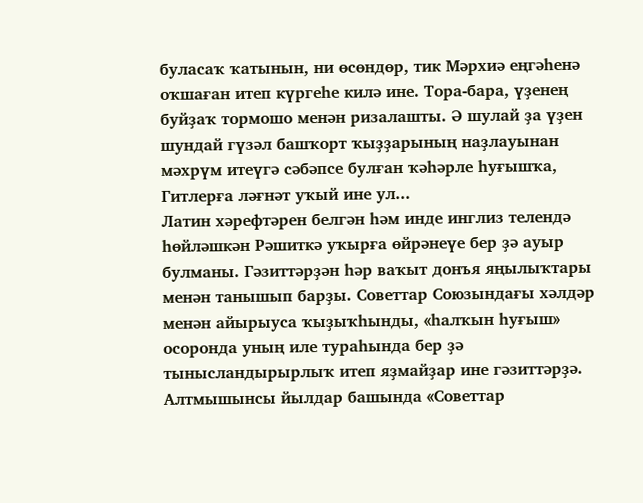буласаҡ ҡатынын, ни өсөндөр, тик Мәрхиә еңгәһенә оҡшаған итеп күргеһе килә ине. Тора-бара, үҙенең буйҙаҡ тормошо менән ризалашты. Ә шулай ҙа үҙен шундай гүзәл башҡорт ҡыҙҙарының наҙлауынан мәхрүм итеүгә сәбәпсе булған ҡәһәрле һуғышҡа, Гитлерға ләғнәт уҡый ине ул...
Латин хәрефтәрен белгән һәм инде инглиз телендә һөйләшкән Рәшиткә уҡырға өйрәнеүе бер ҙә ауыр булманы. Гәзиттәрҙән һәр ваҡыт донъя яңылыҡтары менән танышып барҙы. Советтар Союзындағы хәлдәр менән айырыуса ҡыҙыҡһынды, «һалҡын һуғыш» осоронда уның иле тураһында бер ҙә тынысландырырлыҡ итеп яҙмайҙар ине гәзиттәрҙә. Алтмышынсы йылдар башында «Советтар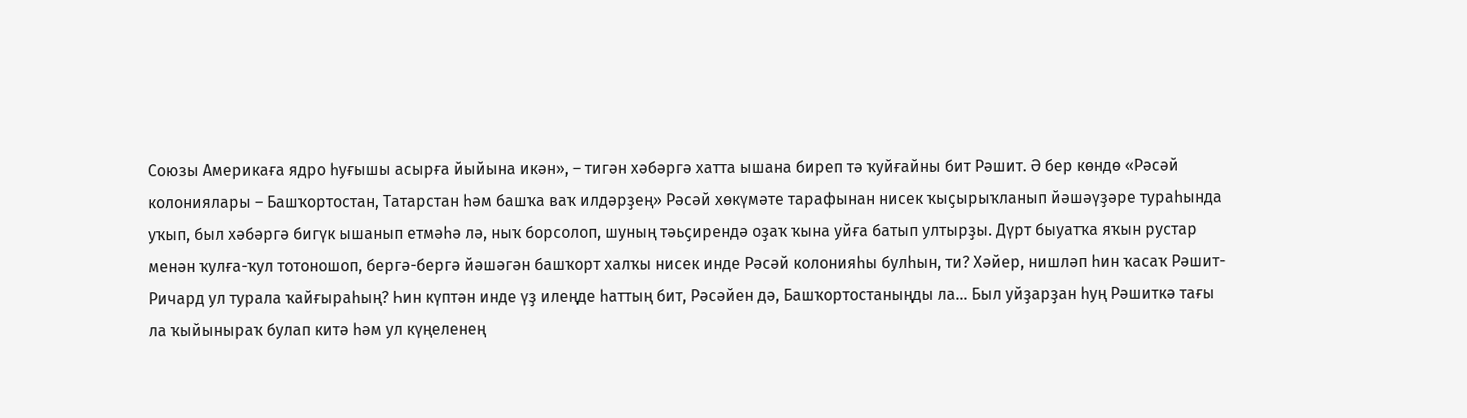Союзы Америкаға ядро һуғышы асырға йыйына икән», – тигән хәбәргә хатта ышана биреп тә ҡуйғайны бит Рәшит. Ә бер көндө «Рәсәй колониялары – Башҡортостан, Татарстан һәм башҡа ваҡ илдәрҙең» Рәсәй хөкүмәте тарафынан нисек ҡыҫырыҡланып йәшәүҙәре тураһында уҡып, был хәбәргә бигүк ышанып етмәһә лә, ныҡ борсолоп, шуның тәьҫирендә оҙаҡ ҡына уйға батып ултырҙы. Дүрт быуатҡа яҡын рустар менән ҡулға-ҡул тотоношоп, бергә-бергә йәшәгән башҡорт халҡы нисек инде Рәсәй колонияһы булһын, ти? Хәйер, нишләп һин ҡасаҡ Рәшит-Ричард ул турала ҡайғыраһың? Һин күптән инде үҙ илеңде һаттың бит, Рәсәйен дә, Башҡортостаныңды ла... Был уйҙарҙан һуң Рәшиткә тағы ла ҡыйыныраҡ булап китә һәм ул күңеленең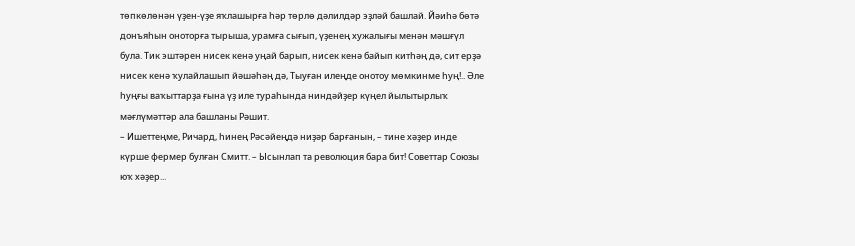төпкөлөнән үҙен-үҙе яҡлашырға һәр төрлө дәлилдәр эҙләй башлай. Йәиһә бөтә донъяһын оноторға тырыша, урамға сығып, үҙенең хужалығы менән мәшғүл була. Тик эштәрен нисек кенә уңай барып, нисек кенә байып китһәң дә, сит ерҙә нисек кенә ҡулайлашып йәшәһәң дә, Тыуған илеңде онотоу мөмкинме һуң!.. Әле һуңғы ваҡыттарҙа ғына үҙ иле тураһында ниндәйҙер күңел йылытырлыҡ мәғлүмәттәр ала башланы Рәшит.
– Ишеттеңме, Ричард, һинең Рәсәйеңдә ниҙәр барғанын, – тине хәҙер инде күрше фермер булған Смитт. – Ысынлап та революция бара бит! Советтар Союзы юҡ хәҙер...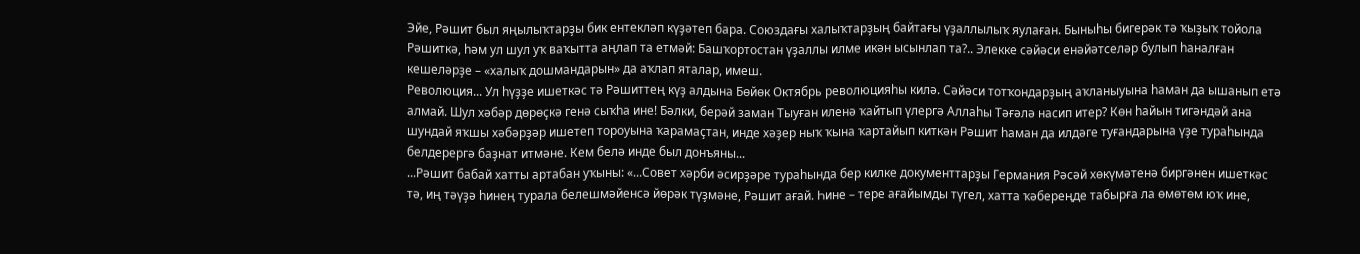Эйе, Рәшит был яңылыҡтарҙы бик ентекләп күҙәтеп бара. Союздағы халыҡтарҙың байтағы үҙаллылыҡ яулаған. Быныһы бигерәк тә ҡыҙыҡ тойола Рәшиткә, һәм ул шул уҡ ваҡытта аңлап та етмәй: Башҡортостан үҙаллы илме икән ысынлап та?.. Элекке сәйәси енәйәтселәр булып һаналған кешеләрҙе – «халыҡ дошмандарын» да аҡлап яталар, имеш.
Революция... Ул һүҙҙе ишеткәс тә Рәшиттең күҙ алдына Бөйөк Октябрь революцияһы килә. Сәйәси тотҡондарҙың аҡланыуына һаман да ышанып етә алмай. Шул хәбәр дөрөҫкә генә сыҡһа ине! Бәлки, берәй заман Тыуған иленә ҡайтып үлергә Аллаһы Тәғәлә насип итер? Көн һайын тигәндәй ана шундай яҡшы хәбәрҙәр ишетеп тороуына ҡарамаҫтан, инде хәҙер ныҡ ҡына ҡартайып киткән Рәшит һаман да илдәге туғандарына үҙе тураһында белдерергә баҙнат итмәне. Кем белә инде был донъяны...
...Рәшит бабай хатты артабан уҡыны: «...Совет хәрби әсирҙәре тураһында бер килке документтарҙы Германия Рәсәй хөкүмәтенә биргәнен ишеткәс тә, иң тәүҙә һинең турала белешмәйенсә йөрәк түҙмәне, Рәшит ағай. Һине – тере ағайымды түгел, хатта ҡәбереңде табырға ла өмөтөм юҡ ине,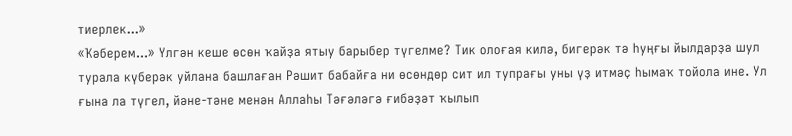тиерлек...»
«Ҡәберем...» Үлгән кеше өсөн ҡайҙа ятыу барыбер түгелме? Тик олоғая килә, бигерәк тә һуңғы йылдарҙа шул турала күберәк уйлана башлаған Рәшит бабайға ни өсөндөр сит ил тупрағы уны үҙ итмәҫ һымаҡ тойола ине. Ул ғына ла түгел, йәне-тәне менән Аллаһы Тәғәләгә ғибәҙәт ҡылып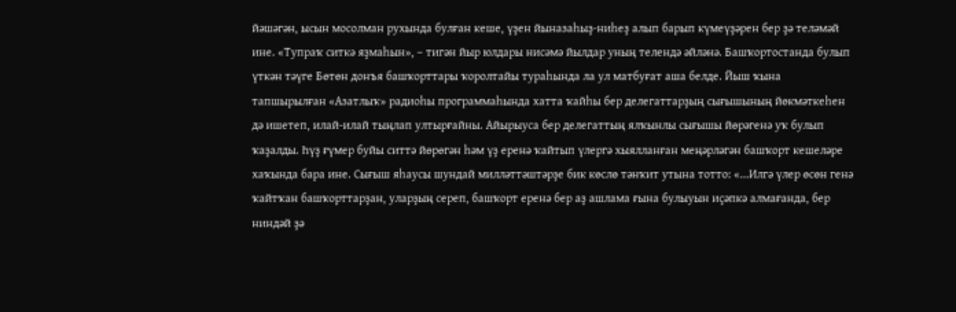йәшәгән, ысын мосолман рухында булған кеше, үҙен йыназаһыҙ-ниһеҙ алып барып күмеүҙәрен бер ҙә теләмәй ине. «Тупраҡ ситкә яҙмаһын», – тигән йыр юлдары нисәмә йылдар уның телендә әйләнә. Башҡортостанда булып үткән тәүге Бөтөн донъя башҡорттары ҡоролтайы тураһында ла ул матбуғат аша белде. Йыш ҡына тапшырылған «Азатлыҡ» радиоһы программаһында хатта ҡайһы бер делегаттарҙың сығышының йөкмәткеһен дә ишетеп, илай-илай тыңлап ултырғайны. Айырыуса бер делегаттың ялҡынлы сығышы йөрәгенә уҡ булып ҡаҙалды. Һүҙ ғүмер буйы ситтә йөрөгән һәм үҙ еренә ҡайтып үлергә хыялланған меңәрләгән башҡорт кешеләре хаҡында бара ине. Сығыш яһаусы шундай милләттәштәрҙе бик көслө тәнҡит утына тотто: «...Илгә үлер өсөн генә ҡайтҡан башҡорттарҙан, уларҙың сереп, башҡорт еренә бер аҙ ашлама ғына булыуын иҫәпкә алмағанда, бер ниндәй ҙә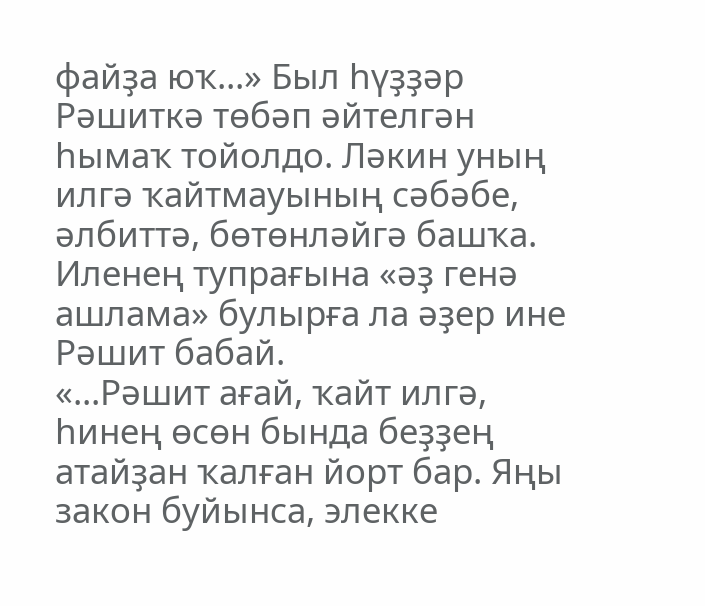файҙа юҡ...» Был һүҙҙәр Рәшиткә төбәп әйтелгән һымаҡ тойолдо. Ләкин уның илгә ҡайтмауының сәбәбе, әлбиттә, бөтөнләйгә башҡа. Иленең тупрағына «әҙ генә ашлама» булырға ла әҙер ине Рәшит бабай.
«...Рәшит ағай, ҡайт илгә, һинең өсөн бында беҙҙең атайҙан ҡалған йорт бар. Яңы закон буйынса, элекке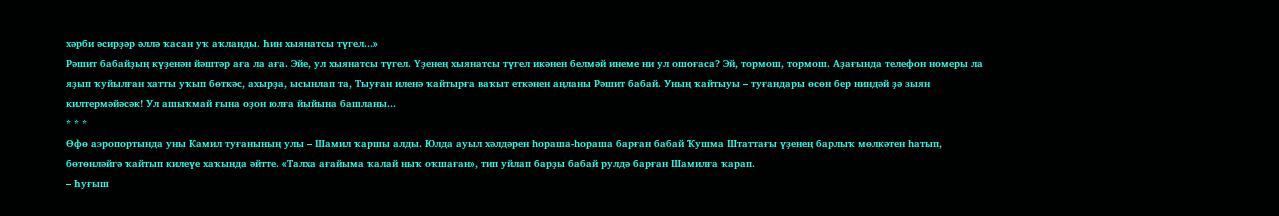хәрби әсирҙәр әллә ҡасан уҡ аҡланды. Һин хыянатсы түгел...»
Рәшит бабайҙың күҙенән йәштәр аға ла аға. Эйе, ул хыянатсы түгел. Үҙенең хыянатсы түгел икәнен белмәй инеме ни ул ошоғаса? Эй, тормош, тормош. Аҙағында телефон номеры ла яҙып ҡуйылған хатты уҡып бөткәс, ахырҙа, ысынлап та, Тыуған иленә ҡайтырға ваҡыт еткәнен аңланы Рәшит бабай. Уның ҡайтыуы – туғандары өсөн бер ниндәй ҙә зыян килтермәйәсәк! Ул ашыҡмай ғына оҙон юлға йыйына башланы...
* * *
Өфө аэропортында уны Камил туғанының улы – Шамил ҡаршы алды. Юлда ауыл хәлдәрен һораша-һораша барған бабай Ҡушма Штаттағы үҙенең барлыҡ мөлкәтен һатып, бөтөнләйгә ҡайтып килеүе хаҡында әйтте. «Талха ағайыма ҡалай ныҡ оҡшаған», тип уйлап барҙы бабай рулдә барған Шамилға ҡарап.
– Һуғыш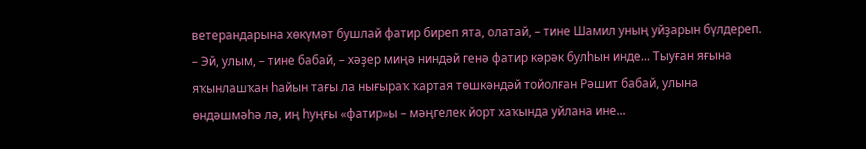ветерандарына хөкүмәт бушлай фатир биреп ята, олатай, – тине Шамил уның уйҙарын бүлдереп.
– Эй, улым, – тине бабай, – хәҙер миңә ниндәй генә фатир кәрәк булһын инде... Тыуған яғына яҡынлашҡан һайын тағы ла нығыраҡ ҡартая төшкәндәй тойолған Рәшит бабай, улына өндәшмәһә лә, иң һуңғы «фатир»ы – мәңгелек йорт хаҡында уйлана ине...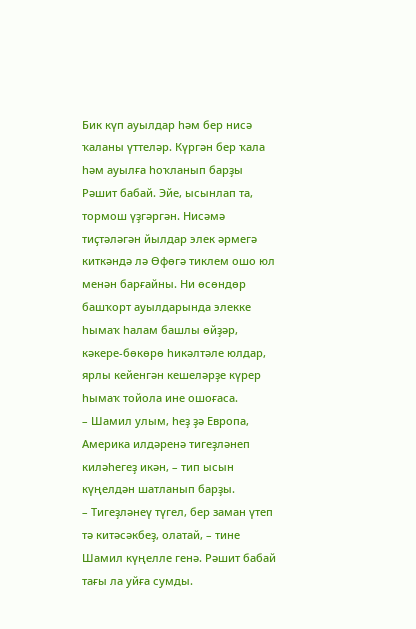Бик күп ауылдар һәм бер нисә ҡаланы үттеләр. Күргән бер ҡала һәм ауылға һоҡланып барҙы Рәшит бабай. Эйе, ысынлап та, тормош үҙгәргән. Нисәмә тиҫтәләгән йылдар элек әрмегә киткәндә лә Өфөгә тиклем ошо юл менән барғайны. Ни өсөндөр башҡорт ауылдарында элекке һымаҡ һалам башлы өйҙәр, кәкере-бөкөрө һикәлтәле юлдар, ярлы кейенгән кешеләрҙе күрер һымаҡ тойола ине ошоғаса.
– Шамил улым, һеҙ ҙә Европа, Америка илдәренә тигеҙләнеп киләһегеҙ икән, – тип ысын күңелдән шатланып барҙы.
– Тигеҙләнеү түгел, бер заман үтеп тә китәсәкбеҙ, олатай, – тине Шамил күңелле генә. Рәшит бабай тағы ла уйға сумды.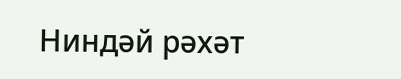Ниндәй рәхәт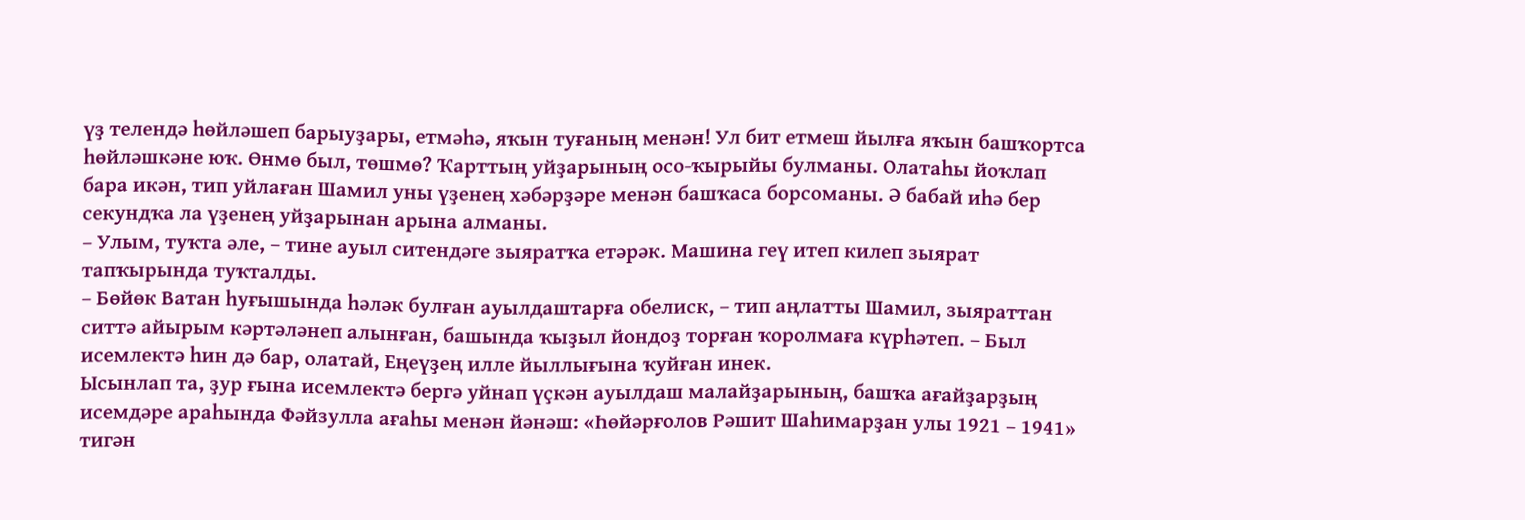үҙ телендә һөйләшеп барыуҙары, етмәһә, яҡын туғаның менән! Ул бит етмеш йылға яҡын башҡортса һөйләшкәне юҡ. Өнмө был, төшмө? Ҡарттың уйҙарының осо-ҡырыйы булманы. Олатаһы йоҡлап бара икән, тип уйлаған Шамил уны үҙенең хәбәрҙәре менән башҡаса борсоманы. Ә бабай иһә бер секундҡа ла үҙенең уйҙарынан арына алманы.
– Улым, туҡта әле, – тине ауыл ситендәге зыяратҡа етәрәк. Машина геү итеп килеп зыярат тапҡырында туҡталды.
– Бөйөк Ватан һуғышында һәләк булған ауылдаштарға обелиск, – тип аңлатты Шамил, зыяраттан ситтә айырым кәртәләнеп алынған, башында ҡыҙыл йондоҙ торған ҡоролмаға күрһәтеп. – Был исемлектә һин дә бар, олатай, Еңеүҙең илле йыллығына ҡуйған инек.
Ысынлап та, ҙур ғына исемлектә бергә уйнап үҫкән ауылдаш малайҙарының, башҡа ағайҙарҙың исемдәре араһында Фәйзулла ағаһы менән йәнәш: «Һөйәрғолов Рәшит Шаһимарҙан улы 1921 – 1941» тигән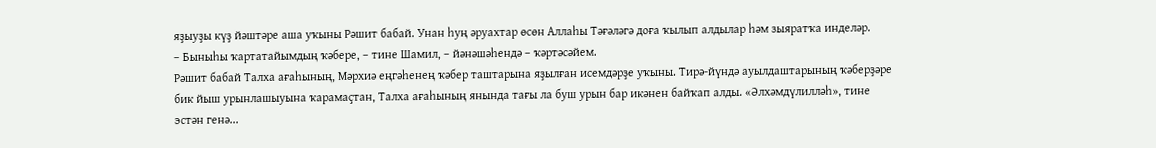яҙыуҙы күҙ йәштәре аша уҡыны Рәшит бабай. Унан һуң әруахтар өсөн Аллаһы Тәғәләгә доға ҡылып алдылар һәм зыяратҡа инделәр.
– Быныһы ҡартатайымдың ҡәбере, – тине Шамил, – йәнәшәһендә – ҡәртәсәйем.
Рәшит бабай Талха ағаһының, Мәрхиә еңгәһенең ҡәбер таштарына яҙылған исемдәрҙе уҡыны. Тирә-йүндә ауылдаштарының ҡәберҙәре бик йыш урынлашыуына ҡарамаҫтан, Талха ағаһының янында тағы ла буш урын бар икәнен байҡап алды. «Әлхәмдүлилләһ», тине эстән генә...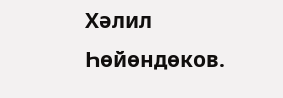Хәлил Һөйөндөков.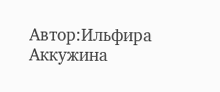Автор:Ильфира Аккужина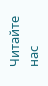Читайте нас